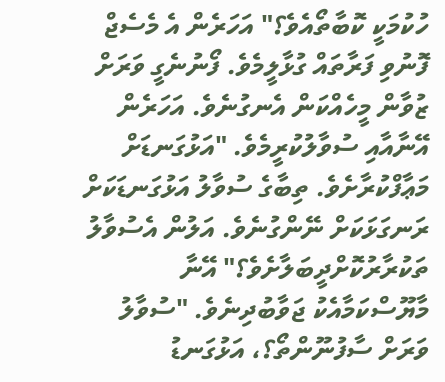ހުކުމަކީ ކޮބާތޯއެވެ؟" އަހަރެން އެ މެސެޖް ފޮނުވި ފަރާތައް ގުޅާލީމެވެ. ފޯނުނެގީ ވަރަށް ޒުވާން މީހެއްކަން އެނގުނެވެ. އަހަރެން އޭނާއާއި ސުވާލުކުރީމެވެ. "އަޅުގަނޑަށް މަޢާފްކުރާށެވެ. ތިބާގެ ސުވާލު އަޅުގަނޑަކަށް ރަނގަޅަކަށް ނޭންގުނެވެ. އަލުން އެސުވާލު ތަކުރާރުކޮށްދީބަލާށެވެ؟" އޭނާ މާޔޫސްކަމާއެކު ޖަވާބުދިނެވެ. "ސުވާލު ވަރަށް ސާފުނޫންތޯ؟، އަޅުގަނޑު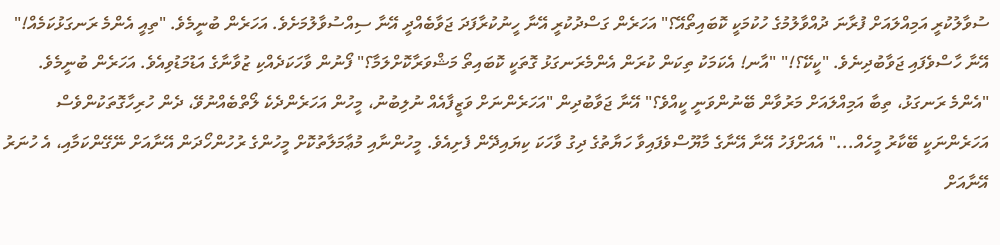ސުވާލުކުރީ އަމިއްލައަށް ފުރާނަ ދުއްވާލުމުގެ ހުކުމަކީ ކޮބައިތޯއޭ؟" އަހަރެން ގަސްދުކުރީ އޭނާ ހީނުކުރާފަދަ ޖަވާބެއްދީ އޭނާ ސިއްސުވާލުމަށެވެ. އަހަރެން ބުނީމެވެ. "ތިއީ އެންމެ ރަނގަޅުކަމެއް!" އޭނާ ހާސްވެފައި ޖަވާބުދިނެވެ. "ކީކޭ؟!" "އާނ! އެކަމަކު ތިކަން ކުރަން އެންމެރަނގަޅު ގޮތަކީ ކޮބައިތޯ މަޝްވަރާކޮށްލަމާ؟" ފޯނުން ވާހަކަދެއްކި ޒުވާނާގެ އަޑުމަޑުވިއެވެ. އަހަރެން ބުނީމެވެ. "އެންމެ ރަނގަޅު، ތިބާ އަމިއްލައަށް މަރުވާން ބޭނުންވަނީ ކީއްވެ؟" އޭނާ ޖަވާބުދިން "އަހަރެންނަށް ވަޒީފާއެއް ނުލިބުނު، މީހުން އަހަރެންދެކެ ލޯތްބެއްނުވޭ، ދެން ހުރިހާގޮތަކުންވެސް އަހަރެންނަކީ ބޭކާރު މީހެއް..." އެއަށްފަހު އޭނާ އޭނާގެ މާޔޫސްވެފައިވާ ހަޔާތުގެ ދިގު ވާހަކަ ކިޔައިދޭން ފެށިއެވެ. މީހުންނާއި މުޢާމަލާތުކޮށް މީހުންގެ ރުހުންހޯދަން އޭނާއަށް ނޭގޭންކަމާއި، އެ ހުނަރު އޭނާއަށް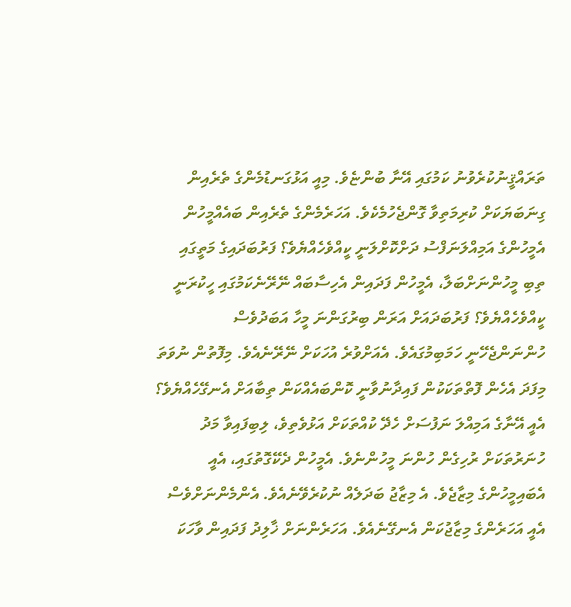ތަރައްޤީނުކުރެވުނު ކަމުގައި އޭނާ ބުންޏެވެ. މިއީ އަޅުގަނޑުމެންގެ ތެރެއިން ގިނަބަޔަކަށް ކުރިމަތިވާ ގޮންޖެހުމެކެވެ. އަހަރެމެންގެ ތެރެއިން ބައެއްމީހުން އެމީހުންގެ އަމިއްލަނަފްސު ދަށްކޮށްލަނީ ކީއްވެހެއްޔެވެ؟ ފަރުބަދައިގެ މަތީގައި ތިބި މީހުންނަށްބަލާ، އެމީހުން ފަދައިން އެހިސާބައް ނޭރޭނެކަމުގައި ހީކުރަނީ ކީއްވެހެއްޔެވެ؟ ފަރުބަދައަށް އަރަން ބިރުގަންނަ މީހާ އަބަދުވެސް ހުންނަންޖެހޭނީ ހަމަބިމުގައެވެ. އެއަށްވުރެ އުހަކަށް ނޭރޭނެއެވެ. މިފޮތުން ނުވަތަ މިފަދަ އެހެން ފޮތްތަކަކުން ފައިދާނުވާނީ ކޮންބައެއްކަން ތިބާއަށް އެނގޭހެއްޔެވެ؟ އެއީ އޭނާގެ އަމިއްލަ ނަފުސަށް ހެދޭ ކުއްތަކަށް އަޅުވެތިވެ، ލިބިފައިވާ މަދު ހުނަރުތަކަށް ރުހިގެން ހުންނަ މީހުންނެވެ. އެމީހުން ދެކޭގޮތުގައި، އެއީ އެބައިމީހުންގެ މިޒާޖެވެ. އެ މިޒާޖު ބަދަލެއް ނުކުރެވޭނެއެވެ. އެންމެންނަށްވެސް އެއީ އަހަރެންގެ މިޒާޖުކަން އެނގޭނެއެވެ. އަހަރެންނަށް ޚާލިދު ފަދައިން ވާހަކަ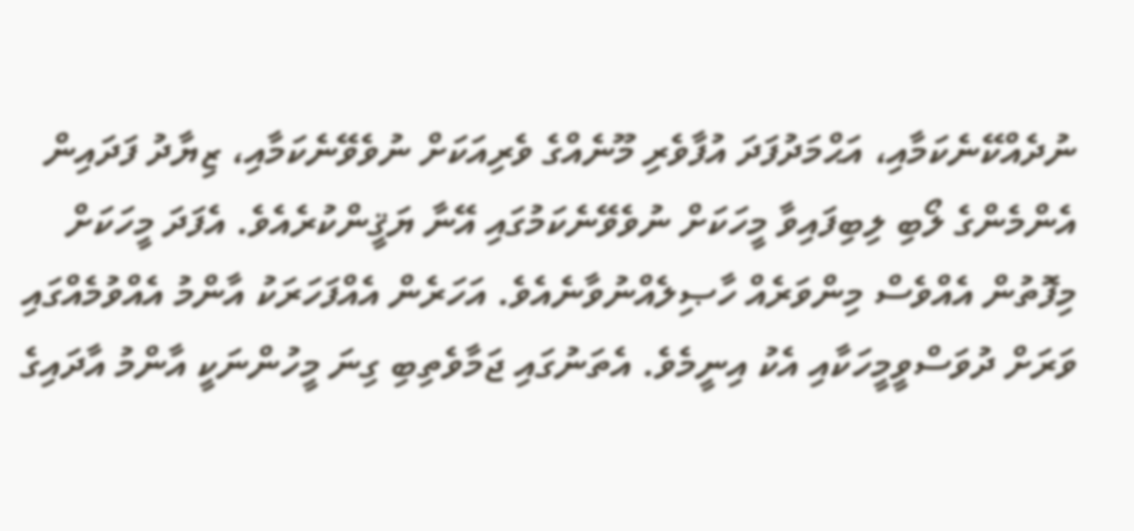ނުދެއްކޭނެކަމާއި، އަޙްމަދުފަދަ އުފާވެރި މޫނެއްގެ ވެރިއަކަށް ނުވެވޭނެކަމާއި، ޒިޔާދު ފަދައިން އެންމެންގެ ލޯބި ލިބިފައިވާ މީހަކަށް ނުވެވޭނެކަމުގައި އޭނާ ޔަޤީންކުރެއެވެ. އެފަދަ މީހަކަށް މިފޮތުން އެއްވެސް މިންވަރެއް ހާޞިލެއްނުވާނެއެވެ. އަހަރެން އެއްފަހަރަކު އާންމު އެއްވުމެއްގައި ވަރަށް ދުވަސްވީމީހަކާއި އެކު އިނީމެވެ. އެތަނުގައި ޖަމާވެތިބި ގިނަ މީހުންނަކީ އާންމު އާދައިގެ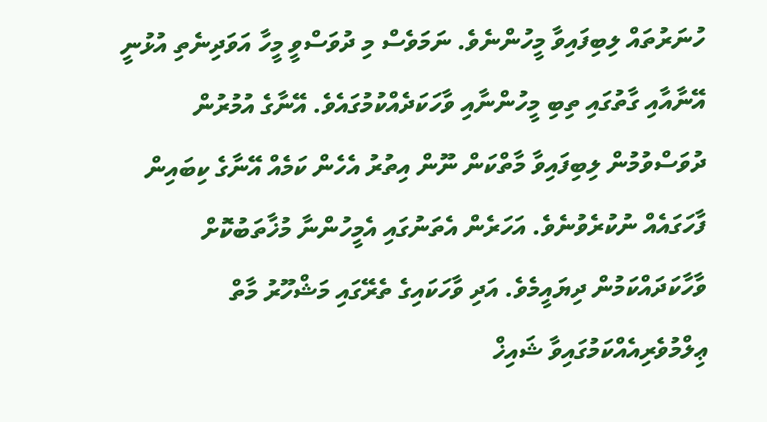ހުނަރުތައް ލިބިފައިވާ މީހުންނެވެ. ނަމަވެސް މި ދުވަސްވީ މީހާ އަވަދިނެތި އުޅުނީ އޭނާއާއި ގާތުގައި ތިބި މީހުންނާއި ވާހަކަދެއްކުމުގައެވެ. އޭނާގެ އުމުރުން ދުވަސްވުމުން ލިބިފައިވާ މާތްކަން ނޫން އިތުރު އެހެން ކަމެއް އޭނާގެ ކިބައިން ފާހަގައެއް ނުކުރެވުނެވެ. އަހަރެން އެތަނުގައި އެމީހުންނާ މުޚާތަބުކޮށް ވާހާކަދައްކަމުން ދިޔައީމެވެ. އަދި ވާހަކައިގެ ތެރޭގައި މަޝްހޫރު މާތް ޢިލްމުވެރިއެއްކަމުގައިވާ ޝައިޚް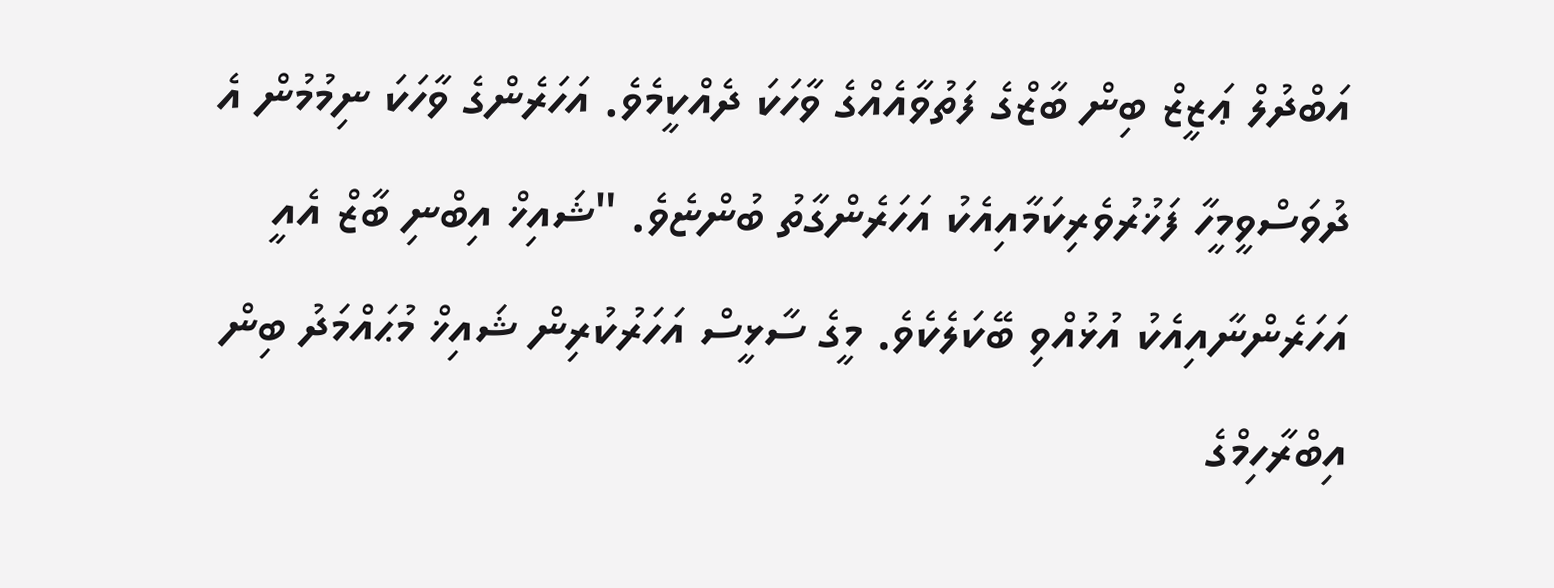އަބްދުލް ޢަޒީޒް ބިން ބާޒްގެ ފަތުވާއެއްގެ ވާހަކަ ދެއްކީމެވެ. އަހަރެންގެ ވާހަކަ ނިމުމުން އެ ދުވަސްވީމީހާ ފަޚުރުވެރިކަމާއިއެކު އަހަރެންގާތު ބުންޏެވެ. "ޝައިޚް އިބްނި ބާޒް އެއީ އަހަރެންނާއިއެކު އުޅުއްވި ބޭކަލެކެވެ. މީގެ ސާޅީސް އަހަރުކުރިން ޝައިޚް މުޙައްމަދު ބިން އިބްރާހިމްގެ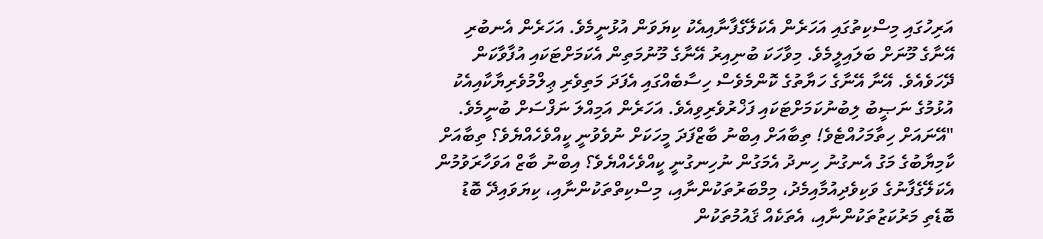އަރިހުގައި މިސްކިތުގައި އަހަރެން އެކަލޭގެފާނާއިއެކު ކިޔަވަން އުޅުނީމެވެ. އަހަރެން އެނބުރި އޭނާގެ މޫނަށް ބަލައިލީމެވެ. މިވާހަކަ ބުނިއިރު އޭނާގެ މޫނުމަތިން އެކަމަށްޓަކައި އުފާވާކަން ދޭހަވެއެވެ. އޭނާ އޭނާގެ ހަޔާތުގެ ކޮންމެވެސް ހިސާބެއްގައި އެފަދަ މަތިވެރި ޢިލްމުވެރިޔާކާއިއެކު އުޅުމުގެ ނަޞީބު ލިބުނުކަމަށްޓަކައި ފަޚްރުވެރިވިއެވެ. އަހަރެން އަމިއްލަ ނަފްސަށް ބުނީމެވެ. "އޭނައަށް ހިތާމަހުއްޓެވެ! ތިބާއަށް އިބްނު ބާޒްފަދަ މީހަކަށް ނުވެވުނީ ކީއްވެހެއްޔެވެ؟ ތިބާއަށް ކާމިޔާބުގެ މަގު އެނގުނު ހިނދު އެމަގުން ނުހިނގުނީ ކީއްވެހެއްޔެވެ؟ އިބްނު ބާޒް އަވަހާރަވުމުން އެކަލޭގެފާނުގެ ވަކިވެދިއުމާއިމެދު، މިމްބަރުތަކުންނާއި، މިސްކިތްތަކުންނާއި، ކިޔަވައިދޭ ބޮޑު ބޮޑެތި މަރުކަޒުތަކުންނާއި، އެތަކެއް ޤައުމުތަކުން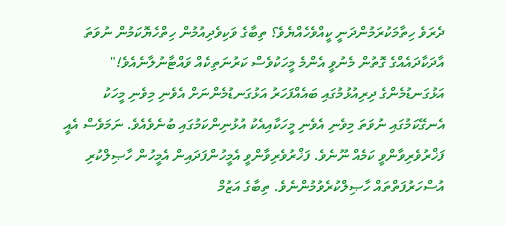ދެރަވެ ހިތާމަކުރަމުންދަނީ ކީއްވެހެއްޔެވެ؟ ތިބާގެ ވަކިވެދިއުމުން ހިތްހެޔޮކަމުން ނުވަތަ އާދަކާދައެއްގެ ގޮތުން މެނުވީ އެންމެ މީހަކުވެސް ކަރުނަތިކެއް ވައްޓާނުލާނެއެވެ!" އަޅުގަނޑުމެންގެ ދިރިއުޅުމުގައި ބައެއްފަހަރު އަޅުގަނޑުމެންނަށް އެވެނި މިވެނި މީހަކު އެނގޭކަމުގައި ނުވަތަ މިވެނި އެވެނި މީހަކާއިއެކު އުޅުނިންކަމުގައި ބުނެވެއެވެ. ނަމަވެސް އެއީ ފަޚްރުވެރިވާންވީ ކަމެއް ނޫނެވެ. ފަޚްރުވެރިވާންވީ އެމީހުންފަދައިން އެމީހުން ހާޞިލްކުރި އުސްހަރުފަތްތައް ހާޞިލްކުރެވުމުންނެވެ. ތިބާގެ އަޒުމް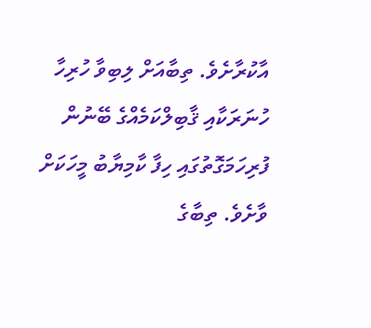އާކުރާށެވެ. ތިބާއަށް ލިބިވާ ހުރިހާ ހުނަރަކާއި ޤާބިލްކަމެއްގެ ބޭނުން ފުރިހަމަގޮތުގައި ހިފާ ކާމިޔާބު މީހަކަށް ވާށެވެ. ތިބާގެ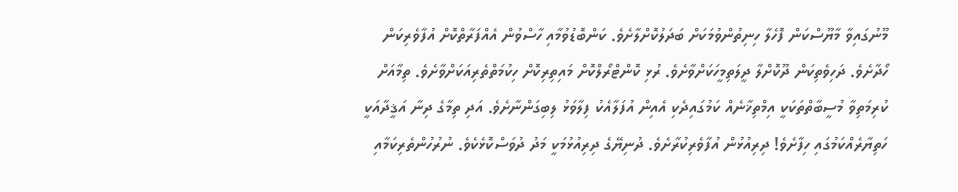މޫނުގައިވާ މާޔޫސްކަން ފޮހެލާ ހިނިތުންވުމަކަށް ބަދަލުކޮށްލާށެވެ. ކަންބޮޑުވުމާއި ހާސްވުން އެއްފަރާތްކޮށް އުފާވެރިކަން ހޯދާށެވެ. ދަހިވެތިކަން ދޫކޮށްލާ ދީލަތިމީހަކަށްވާށެވެ. ރުޅި ކޮންޓްރޯލްކޮށް މައިތިރިކޮށް ހިކުމަތްތެރިއަކަށްވާށެވެ. ތިމާއަށް ކުރިމަތިވާ މުސީބާތްތަކަކީ އިމްތިޚާނެއް ކަމުގައިދެކި އެއިން އުފަލާއެކު ފިލާވަޅު ލިބިގަންނާށެވެ. އަދި ތިމާގެ ދިނާ އަޤީދާއަކީ ހަތިޔާރެއްކަމުގައި ހިފާށެވެ! ދިރިއުޅުން އުފާވެރިކުރާށެވެ. ދުނިޔޭގެ ދިރިއުޅުމަކީ މަދު ދުވަސްކޮޅެކެވެ. ނުރުހުންތެރިކަމާއި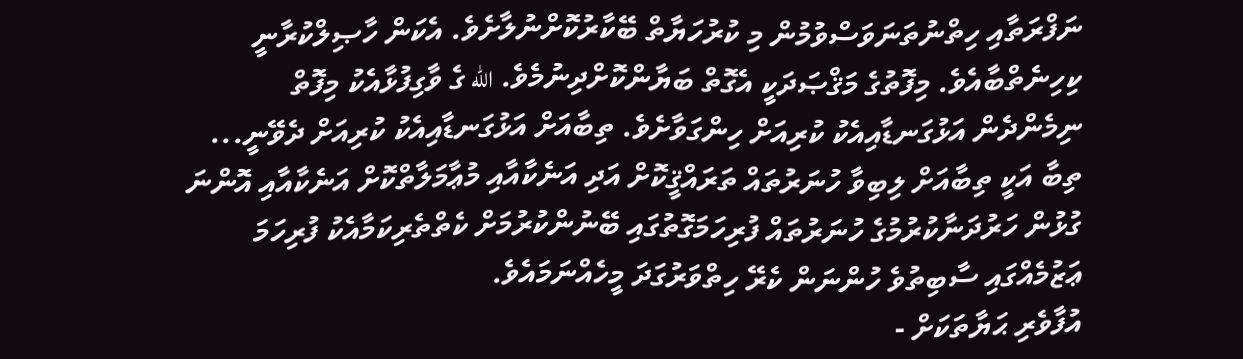ނަފްރަތާއި ހިތްނުތަނަވަސްވުމުން މި ކުރުހަޔާތް ބޭކާރުކޮށްނުލާށެވެ. އެކަން ހާޞިލްކުރާނީ ކިހިނެތްބާއެވެ. މިފޮތުގެ މަޤްޞަދަކީ އެގޮތް ބަޔާންކޮށްދިނުމެވެ. الله ގެ ވާގިފުޅާއެކު މިފޮތް ނިމެންދެން އަޅުގަނޑާއިއެކު ކުރިއަށް ހިންގަވާށެވެ. ތިބާއަށް އަޅުގަނޑާއިއެކު ކުރިއަށް ދެވޭނީ... ތިބާ އަކީ ތިބާއަށް ލިބިވާ ހުނަރުތައް ތަރައްޤީކޮށް އަދި އަނެކާއާއި މުޢާމަލާތްކޮށް އަނެކާއާއި އޮންނަ ގުޅުން ހަރުދަނާކުރުމުގެ ހުނަރުތައް ފުރިހަމަގޮތުގައި ބޭނުންކުރުމަށް ކެތްތެރިކަމާއެކު ފުރިހަމަ ޢަޒުމެއްގައި ސާބިތުވެ ހުންނަން ކެރޭ ހިތްވަރުގަދަ މީހެއްނަމައެވެ.
އުފާވެރި ޙަޔާތަކަށް -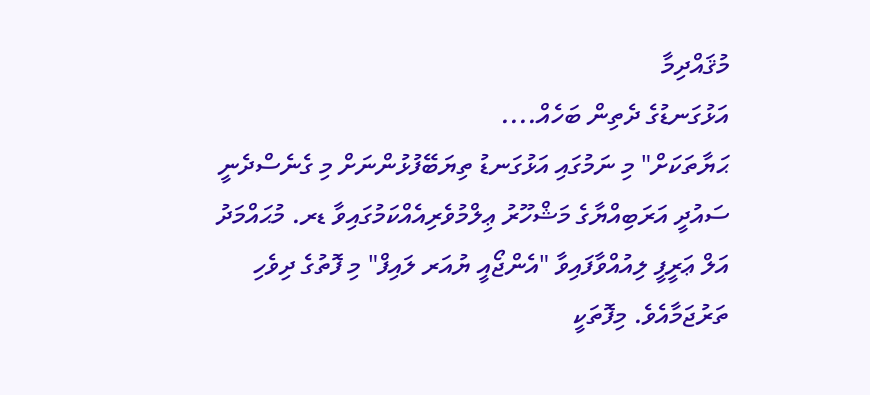މުޤައްދިމާ
އަޅުގަނޑުގެ ދެތިން ބަހެއް....
ޙަޔާތަކަށް" މި ނަމުގައި އަޅުގަނޑު ތިޔަބޭފުޅުންނަށް މި ގެނެސްދެނީ ސައުދީ އަރަބިއްޔާގެ މަޝްހޫރު ޢިލްމުވެރިއެއްކަމުގައިވާ ޑރ. މުޙައްމަދު އަލް ޢަރީފީ ލިއުއްވާފައިވާ "އެންޖޯއީ ޔުއަރ ލައިފް" މި ފޮތުގެ ދިވެހި ތަރުޖަމާއެވެ. މިފޮތަކީ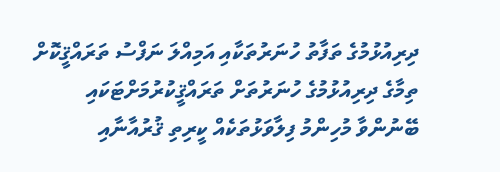ދިރިއުޅުމުގެ ތަފާތު ހުނަރުތަކާއި އަމިއްލަ ނަފްސު ތަރައްޤީކޮށް ތިމާގެ ދިރިއުޅުމުގެ ހުނަރުތަށް ތަރައްޤީކުރުމަށްޓަކައި ބޭނުންވާ މުހިންމު ފިލާވަޅުތަކެއް ކީރިތި ޤުރުއާނާއި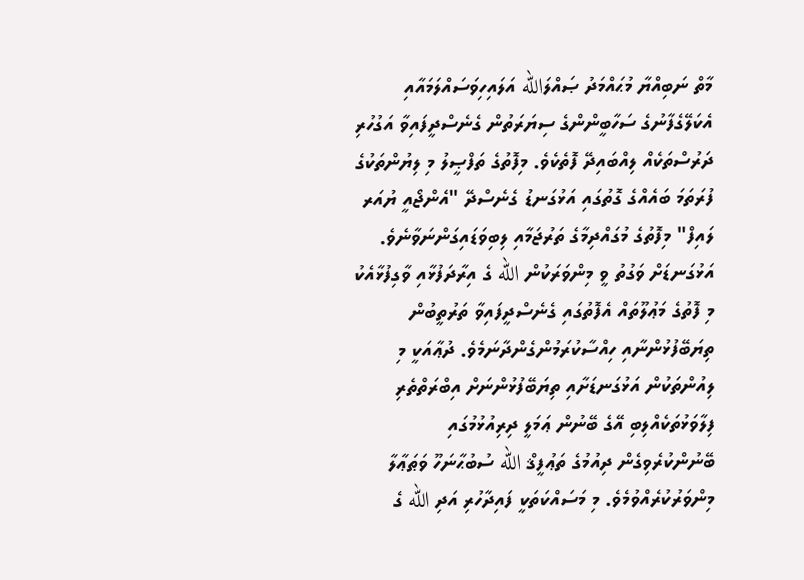މާތް ނަބިއްޔާ މުޙައްމަދު ޞައްލަالله އަލައިހިވަސައްލަމައާއި އެކަލޭގެފާނުގެ ސަހާބީންންގެ ސިޔަރަތުން ގެނެސްދީފައިވާ އަގުހުރި ދަރުސްތަކެއް ލިއްބައިދޭ ފޮތެކެވެ. މިފޮތުގެ ތަފްޞީލު މި ލިޔުންތަކުގެ ފުރަތަމަ ބައެއްގެ ގޮތުގައި އަޅުގަނޑު ގެނެސްދޭ "އެންޖޯއީ ޔުއަރ ލައިފް" މިފޮތުގެ މުގައްދިމާގެ ތަރުޖަމާއި ލިބިވަޑައިގަންނަވާނެވެ. އަޅުގަނޑަށް ވަގުތު ވީ މިންވަރަކުން الله ގެ އިރާދަފުޅާއި ވާގިފުޅާއެކު މި ފޮތުގެ މަޢުލޫތައް އެފޮތުގައި ގެނެސްދީފައިވާ ތަރުތީބުން ތިޔަބޭފުޅުންނާއި ހިއްސާކުރަމުންގެންދާނަމެވެ. ދުޢާއަކީ މި ލިއުންތަކުން އަޅުގަނޑަށާއި ތިޔަބޭފުޅުންނަށް އިބްރަތްތެރި ފިލާވަޅުތަކެއްލިބި އޭގެ ބޭނުން ޢަމަލީ ދިރިއުޅުމުގައި ބޭނުންކުރެވިގެން ދިއުމުގެ ތަޢުފީޤް الله ސުބުޙާނަހޫ ވަޠަޢާލާ މިންވަރުކުރެއްވުމެވެ. މި މަސައްކަތަކީ ފައިދާހުރި އަދި الله ގެ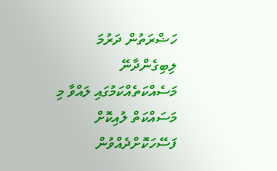ހަޟްރަތުން ދަރުމަ ލިބިގެންދާނޭ މަސެއްކަތެއްކަމުގައި ލައްވާ މި މަސައްކަތް ލުއިކޮށް ފަސޭހަކޮށްދެއްވުން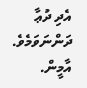އެދި ދުޢާ ދަންނަވަމެވެ. އާމީން.